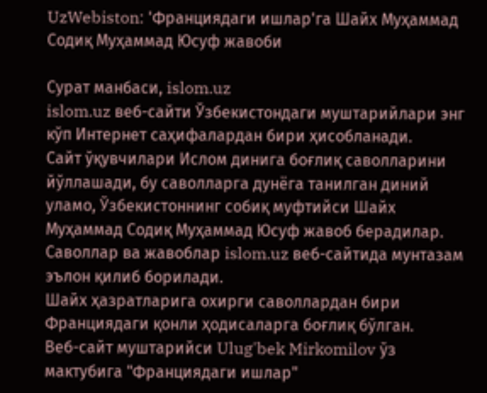UzWebiston: 'Франциядаги ишлар'га Шайх Муҳаммад Содиқ Муҳаммад Юсуф жавоби

Сурат манбаси, islom.uz
islom.uz веб-сайти Ўзбекистондаги муштарийлари энг кўп Интернет саҳифалардан бири ҳисобланади.
Сайт ўқувчилари Ислом динига боғлиқ саволларини йўллашади, бу саволларга дунёга танилган диний уламо, Ўзбекистоннинг собиқ муфтийси Шайх Муҳаммад Содиқ Муҳаммад Юсуф жавоб берадилар.
Саволлар ва жавоблар islom.uz веб-сайтида мунтазам эълон қилиб борилади.
Шайх ҳазратларига охирги саволлардан бири Франциядаги қонли ҳодисаларга боғлиқ бўлган.
Веб-сайт муштарийси Ulug'bek Mirkomilov ўз мактубига "Франциядаги ишлар"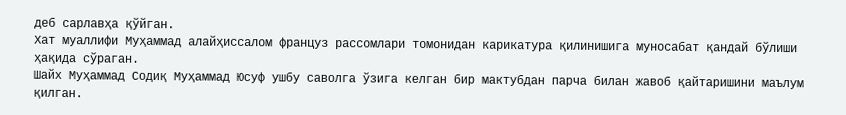деб сарлавҳа қўйган.
Хат муаллифи Муҳаммад алайҳиссалом француз рассомлари томонидан карикатура қилинишига муносабат қандай бўлиши ҳақида сўраган.
Шайх Муҳаммад Содиқ Муҳаммад Юсуф ушбу саволга ўзига келган бир мактубдан парча билан жавоб қайтаришини маълум қилган.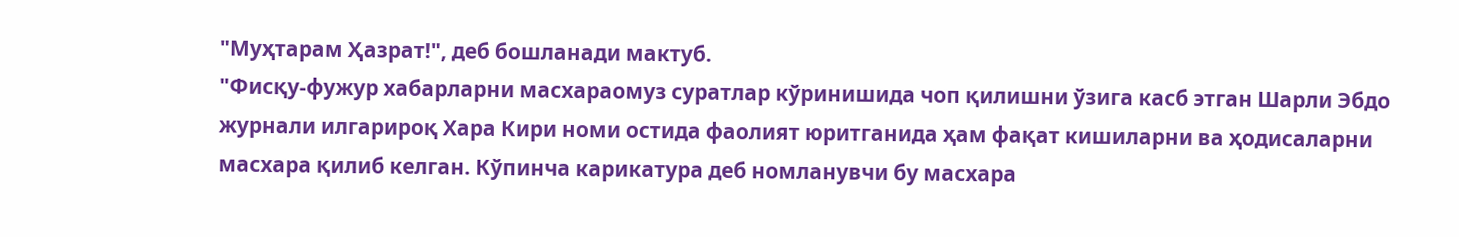"Муҳтарам Ҳазрат!", деб бошланади мактуб.
"Фисқу-фужур хабарларни масхараомуз суратлар кўринишида чоп қилишни ўзига касб этган Шарли Эбдо журнали илгарироқ Хара Кири номи остида фаолият юритганида ҳам фақат кишиларни ва ҳодисаларни масхара қилиб келган. Кўпинча карикатура деб номланувчи бу масхара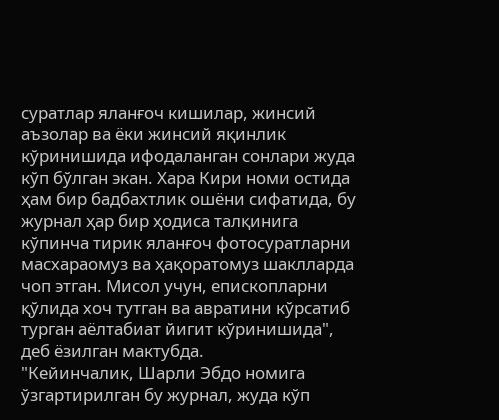суратлар яланғоч кишилар, жинсий аъзолар ва ёки жинсий яқинлик кўринишида ифодаланган сонлари жуда кўп бўлган экан. Хара Кири номи остида ҳам бир бадбахтлик ошёни сифатида, бу журнал ҳар бир ҳодиса талқинига кўпинча тирик яланғоч фотосуратларни масхараомуз ва ҳақоратомуз шаклларда чоп этган. Мисол учун, епископларни қўлида хоч тутган ва авратини кўрсатиб турган аёлтабиат йигит кўринишида", деб ёзилган мактубда.
"Кейинчалик, Шарли Эбдо номига ўзгартирилган бу журнал, жуда кўп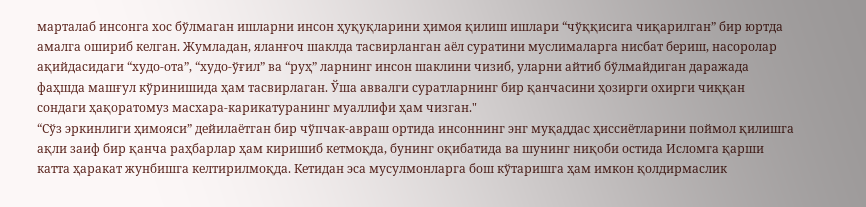марталаб инсонга хос бўлмаган ишларни инсон ҳуқуқларини ҳимоя қилиш ишлари “чўққисига чиқарилган” бир юртда амалга ошириб келган. Жумладан, яланғоч шаклда тасвирланган аёл суратини муслималарга нисбат бериш, насоролар ақийдасидаги “худо-ота”, “худо-ўғил” ва “руҳ” ларнинг инсон шаклини чизиб, уларни айтиб бўлмайдиган даражада фаҳшда машғул кўринишида ҳам тасвирлаган. Ўша аввалги суратларнинг бир қанчасини ҳозирги охирги чиққан сондаги ҳақоратомуз масхара-карикатуранинг муаллифи ҳам чизган."
“Сўз эркинлиги ҳимояси” дейилаётган бир чўпчак-авраш ортида инсоннинг энг муқаддас ҳиссиётларини поймол қилишга ақли заиф бир қанча раҳбарлар ҳам киришиб кетмоқда, бунинг оқибатида ва шунинг ниқоби остида Исломга қарши катта ҳаракат жунбишга келтирилмоқда. Кетидан эса мусулмонларга бош кўтаришга ҳам имкон қолдирмаслик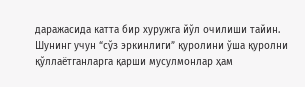даражасида катта бир хуружга йўл очилиши тайин. Шунинг учун “сўз эркинлиги” қуролини ўша қуролни қўллаётганларга қарши мусулмонлар ҳам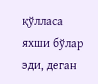қўлласа яхши бўлар эди, деган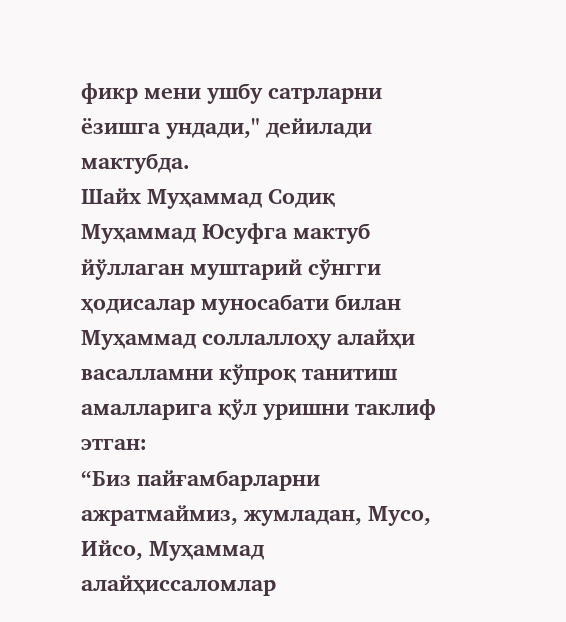фикр мени ушбу сатрларни ёзишга ундади," дейилади мактубда.
Шайх Муҳаммад Содиқ Муҳаммад Юсуфга мактуб йўллаган муштарий сўнгги ҳодисалар муносабати билан Муҳаммад соллаллоҳу алайҳи васалламни кўпроқ танитиш амалларига қўл уришни таклиф этган:
“Биз пайғамбарларни ажратмаймиз, жумладан, Мусо, Ийсо, Муҳаммад алайҳиссаломлар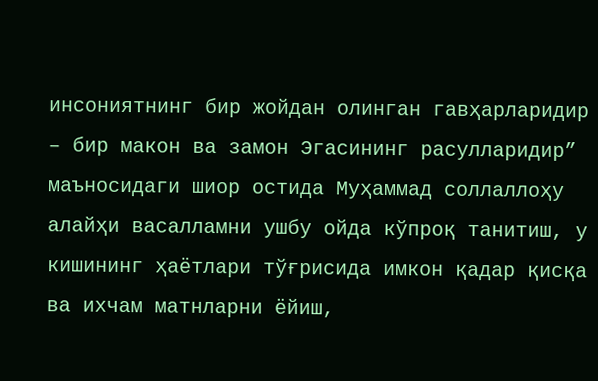инсониятнинг бир жойдан олинган гавҳарларидир – бир макон ва замон Эгасининг расулларидир” маъносидаги шиор остида Муҳаммад соллаллоҳу алайҳи васалламни ушбу ойда кўпроқ танитиш, у кишининг ҳаётлари тўғрисида имкон қадар қисқа ва ихчам матнларни ёйиш,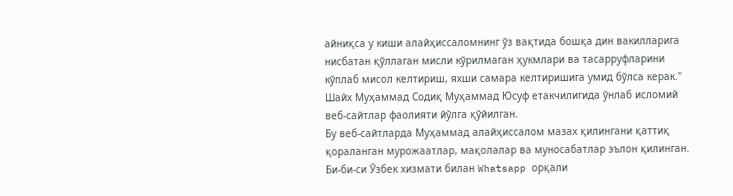айниқса у киши алайҳиссаломнинг ўз вақтида бошқа дин вакилларига нисбатан қўллаган мисли кўрилмаган ҳукмлари ва тасарруфларини кўплаб мисол келтириш, яхши самара келтиришига умид бўлса керак."
Шайх Муҳаммад Содиқ Муҳаммад Юсуф етакчилигида ўнлаб исломий веб-сайтлар фаолияти йўлга қўйилган.
Бу веб-сайтларда Муҳаммад алайҳиссалом мазах қилингани қаттиқ қораланган мурожаатлар, мақолалар ва муносабатлар эълон қилинган.
Би-би-си Ўзбек хизмати билан Whatsapp орқали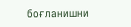боғланишни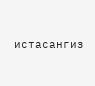истасангиз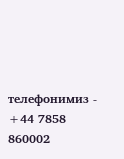телефонимиз - +44 7858 860002